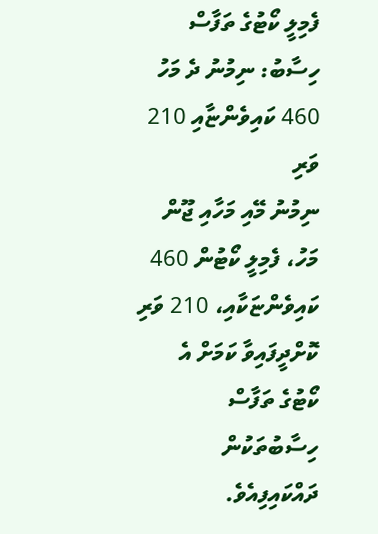ފެމިލީ ކޯޓުގެ ތަފާސް ހިސާބު: ނިމުނު ދެ މަހު 460 ކައިވެންޏާއި 210 ވަރި
ނިމުނު މޭއި މަހާއި ޖޫން މަހު، ފެމިލީ ކޯޓުން 460 ކައިވެންޏަކާއި، 210 ވަރި ކޮށްދީފައިވާ ކަމަށް އެ ކޯޓުގެ ތަފާސް ހިސާބުތަކުން ދައްކައިފިއެވެ.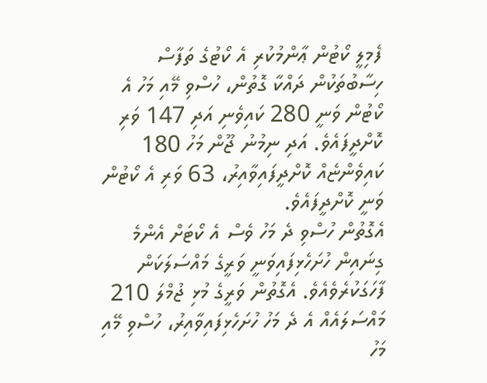ފެމިލީ ކޯޓުން ޢާންމުކުރި އެ ކޯޓުގެ ތަފާސް ހިސާބުތަކުން ދައްކާ ގޮތުން، ހުސްވި މޭއި މަހު އެ ކޯޓުން ވަނީ 280 ކައިވެނި އަދި 147 ވަރި ކޮށްދީފައެވެ. އަދި ނިމުނު ޖޫން މަހު 180 ކައިވެންޏެއް ކޮށްދީފައިވާއިރު، 63 ވަރި އެ ކޯޓުން ވަނީ ކޮށްދީފައެވެ.
އެގޮތުން ހުސްވި ދެ މަހު ވެސް އެ ކޯޓަށް އެންމެ ގިނައިން ހުށަހެޅިފައިވަނީ ވަރީގެ މައްސަލަކަން ފާހަގަކުރެވެއެވެ. އެގޮތުން ވަރީގެ މުޅި ޖުމްލަ 210 މައްސަލައެއް އެ ދެ މަހު ހުށަހެޅިފައިވާއިރު، ހުސްވި މޭއި މަހު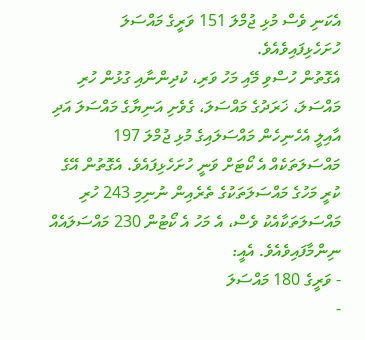އެކަނި ވެސް މުޅި ޖުމްލަ 151 ވަރީގެ މައްސަލަ ހުށަހެޅިފައިވެއެވެ.
އެގޮތުން ހުސްވި މޭއި މަހު ވަރި، ކުދިންނާއި ގުޅުން ހުރި މައްސަލަ، ޚަރަދުގެ މައްސަލަ، ގެވެށި އަނިޔާގެ މައްސަލަ އަދި އާއިލީ އެހެނިހެން މައްސަލައިގެ މުޅި ޖުމްލަ 197 މައްސަލަތަކެއް އެ ކޯޓަށް ވަނީ ހުށަހެޅިފައެވެ. އެގޮތުން އޭގެ ކުރީ މަހުގެ މައްސަލަތަކުގެ ތެރެއިން ނުނިމި 243 ހުރި މައްސަލަތަކާއެކު ވެސް، އެ މަހު އެ ކޯޓުން 230 މައްސަލައެއް ނިންމާފައިވެއެވެ. އެއީ:
- ވަރީގެ 180 މައްސަލަ
-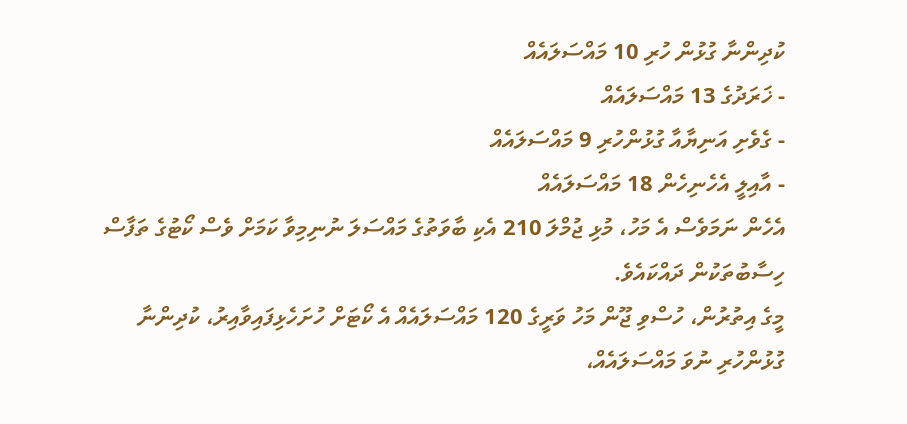ކުދިންނާ ގުޅުން ހުރި 10 މައްސަލައެއް
- ޚަރަދުގެ 13 މައްސަލައެއް
- ގެވެށި އަނިޔާއާ ގުޅުންހުރި 9 މައްސަލައެއް
- އާއިލީ އެހެނިހެން 18 މައްސަލައެއް
އެހެން ނަމަވެސް އެ މަހު، މުޅި ޖުމްލަ 210 އެކި ބާވަތުގެ މައްސަލަ ނުނިމިވާ ކަމަށް ވެސް ކޯޓުގެ ތަފާސް ހިސާބުތަކުން ދައްކައެވެ.
މީގެ އިތުރުން، ހުސްވި ޖޫން މަހު ވަރީގެ 120 މައްސަލައެއް އެ ކޯޓަށް ހުށަހެޅިފައިވާއިރު، ކުދިންނާ ގުޅުންހުރި ނުވަ މައްސަލައެއް،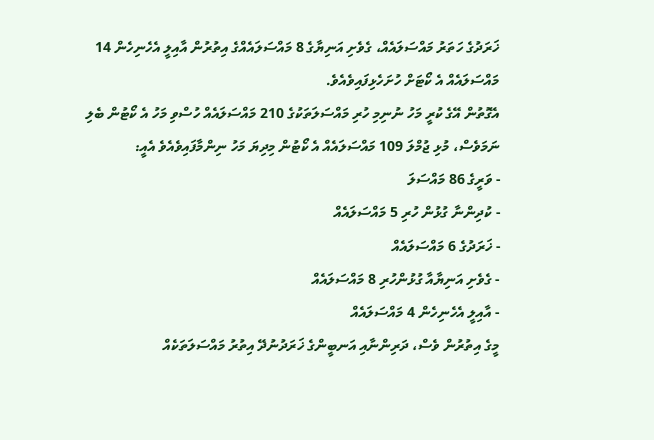ޚަރަދުގެ ހަތަރު މައްސަލައެއް، ގެވެށި އަނިޔާގެ 8 މައްސަލައެއްގެ އިތުރުން އާއިލީ އެހެނިހެން 14 މައްސަލައެއް އެ ކޯޓަށް ހުށަހެޅިފައިވެއެވެ.
އެގޮތުން އޭގެ ކުރީ މަހު ނުނިމި ހުރި މައްސަލަތަކުގެ 210 މައްސަލައެއް ހުސްވި މަހު އެ ކޯޓުން ބެލި ނަމަވެސް، މުޅި ޖުމްލަ 109 މައްސަލައެއް އެ ކޯޓުން މިދިޔަ މަހު ނިންމާފައިވެއެވެ އެއީ:
- ވަރީގެ 86 މައްސަލަ
- ކުދިންނާ ގުޅުން ހުރި 5 މައްސަލައެއް
- ޚަރަދުގެ 6 މައްސަލައެއް
- ގެވެށި އަނިޔާއާ ގުޅުންހުރި 8 މައްސަލައެއް
- އާއިލީ އެހެނިހެން 4 މައްސަލައެއް
މީގެ އިތުރުން ވެސް، ދަރިންނާއި އަނބީންގެ ޚަރަދުނުދޭ އިތުރު މައްސަލަތަކެއް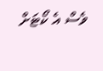ވެސް އެ ކޯޓަށް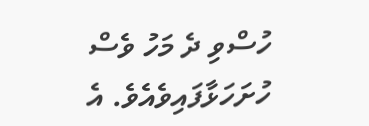ހުސްވި ދެ މަހު ވެސް ހުށަހަޅާފައިވެއެވެ. އެ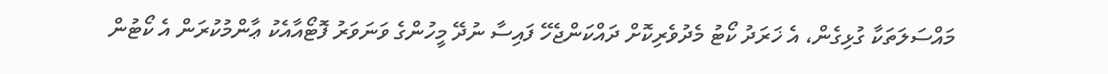މައްސަލަތަކާ ގުޅިގެން، އެ ޚަރަދު ކޯޓު މެދުވެރިކޮށް ދައްކަންޖެހޭ ފައިސާ ނުދޭ މީހުންގެ ވަނަވަރު ފޮޓޯއާއެކު ޢާންމުކުރަން އެ ކޯޓުން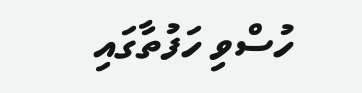ހުސްވި ހަފުތާގައި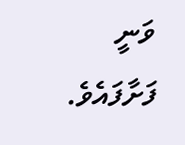ވަނީ ފަށާފައެވެ.